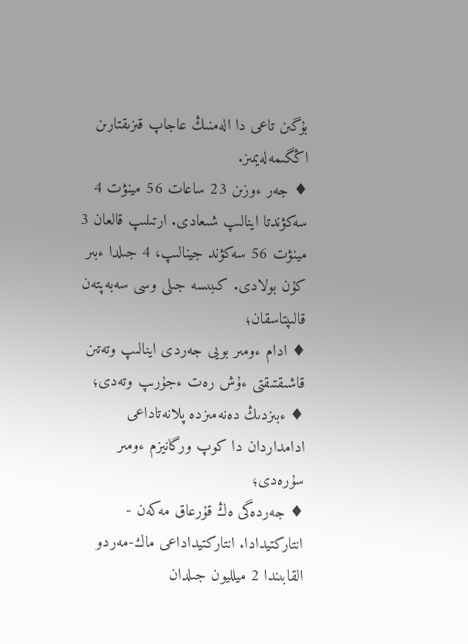بۇگىن تاعى دا الەمنىڭ عاجاپ قىزىقتارىن اڭگىمەلەيمىز.
♦ جەر ءوزىن 23 ساعات 56 مينۋت 4 سەكۋندتا اينالىپ شىعادى. ارتىلىپ قالعان 3 مينۋت 56 سەكۋند جينالىپ، 4 جىلدا ءبىر كۇن بولادى. كىبىسە جىلى وسى سەبەپتەن قالىپتاسقان؛
♦ ادام ءومىر بويى جەردى اينالىپ وتەتىن قاشىقتىقتى ءۇش رەت ءجۇرىپ وتەدى؛
♦ ءبىزدىڭ دەنەمىزدە پلانەتاداعى ادامداردان دا كوپ ورگانيزم ءومىر سۇرەدى؛
♦ جەردەگى ەڭ قۇرعاق مەكەن - انتاركتيدادا. انتاركتيداداعى ماك-مەردو القابىندا 2 ميلليون جىلدان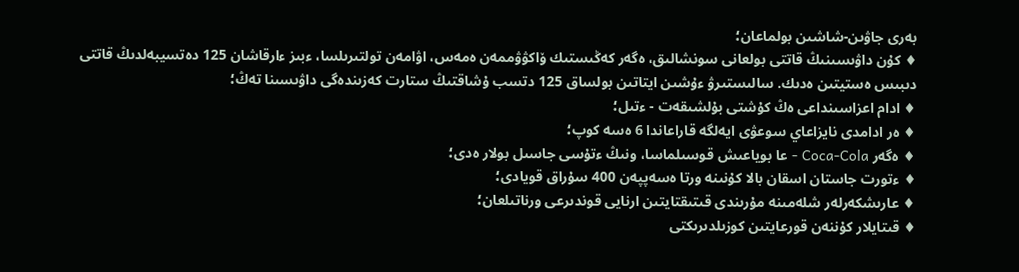بەرى جاۋىن-شاشىن بولماعان؛
♦ كۇن داۋىسىنىڭ قاتتى بولعانى سونشالىق، ەگەر كەڭىستىك ۆاكۋۋممەن ەمەس، اۋامەن تولتىرىلسا، ءبىز ءارقاشان 125 دەتسيبەلدىڭ قاتتى دىبىس ەستيتىن ەدىك. سالىستىرۋ ءۇشىن ايتاتىن بولساق 125 دتسب ۇشاقتىڭ ستارت كەزىندەگى داۋىسىنا تەڭ؛
♦ ادام اعزاسىنداعى ەڭ كۇشتى بۇلشىقەت - ءتىل؛
♦ ەر ادامدى نايزاعاي سوعۋى ايەلگە قاراعاندا 6 ەسە كوپ؛
♦ ەگەر Сoсa-Сola - عا بوياعىش قوسىلماسا، ونىڭ ءتۇسى جاسىل بولار ەدى؛
♦ ءتورت جاستان اسقان بالا كۇنىنە ورتا ەسەپپەن 400 سۇراق قويادى؛
♦ عارىشكەرلەر شلەمىنە مۇرىندى قىتىقتايتىن ارنايى قوندىرعى ورناتىلعان؛
♦ قىتايلار كۇننەن قورعايتىن كوزىلدىرىكتى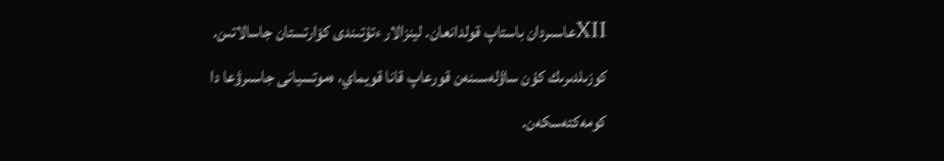XIIعاسىردان باستاپ قولدانعان. لينزالار ءتۇتىندى كۆارتستان جاسالاتىن. كوزىلدىرىك كۇن ساۋلەسىنەن قورعاپ قانا قويماي، ەموتسيانى جاسىرۋعا دا كومەكتەسكەن.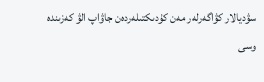سۋديالار كۋاگەرلەر مەن كۇدىكتىلەردەن جاۋاپ الۋ كەزىندە وسى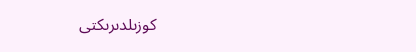كوزىلدىرىكتى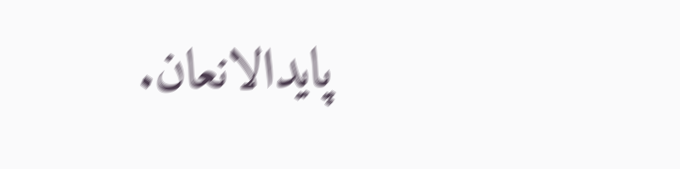پايدالانعان.